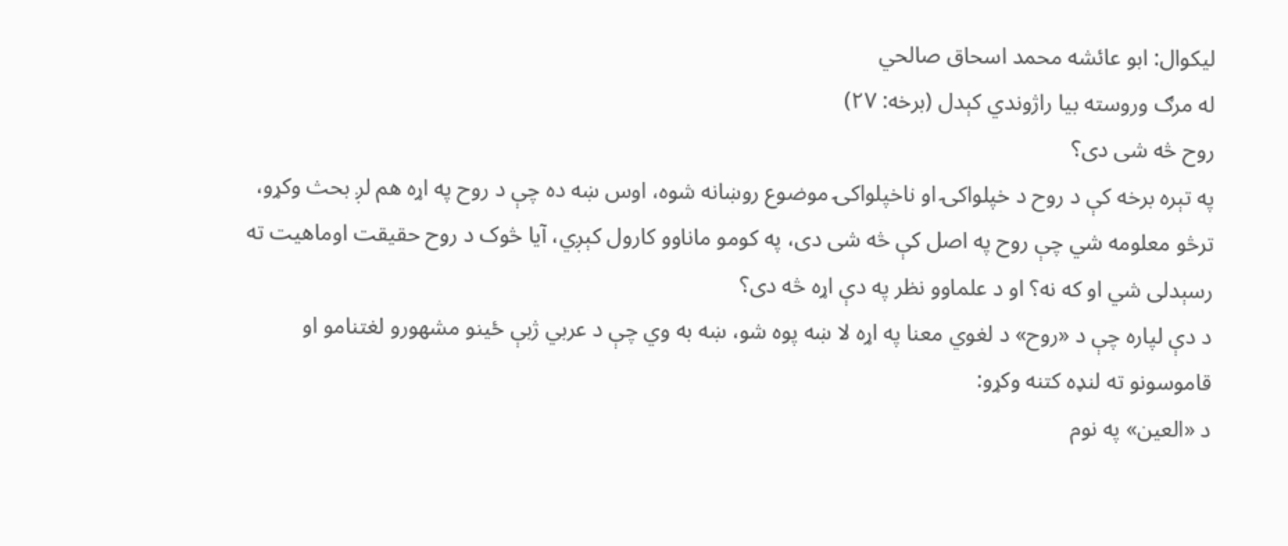لیکوال: ابو عائشه محمد اسحاق صالحي
له مرګ وروسته بیا راژوندي کېدل (برخه: ٢٧)
روح څه شی دی؟
په تېره برخه کې د روح د خپلواکۍ او ناخپلواکۍ موضوع روښانه شوه، اوس ښه ده چې د روح په اړه هم لږ بحث وکړو، ترڅو معلومه شي چې روح په اصل کې څه شی دی، په کومو ماناوو کارول کېږي، آیا څوک د روح حقیقت اوماهیت ته رسېدلی شي او که نه؟ او د علماوو نظر په دې اړه څه دی؟
د دې لپاره چې د «روح» د لغوي معنا په اړه لا ښه پوه شو، ښه به وي چې د عربي ژبې ځینو مشهورو لغتنامو او قاموسونو ته لنډه کتنه وکړو:
د «العین» په نوم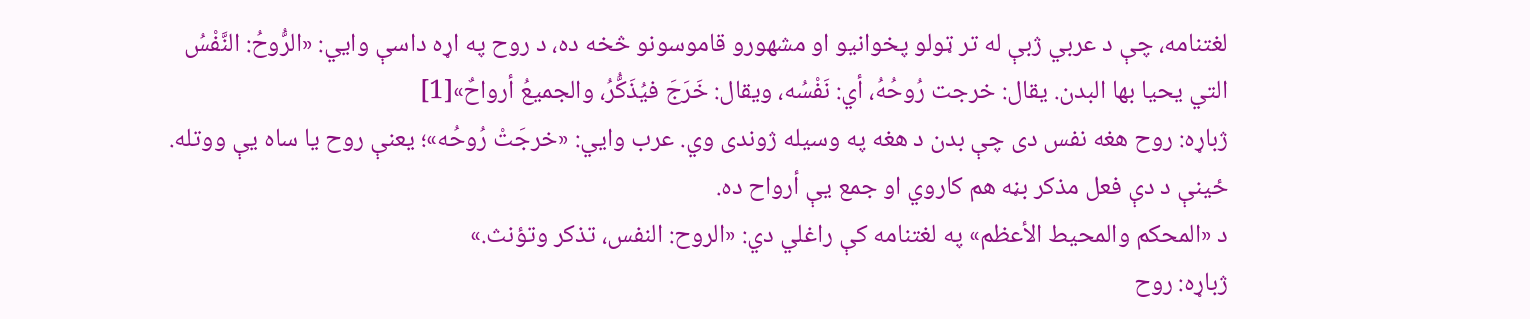لغتنامه، چې د عربي ژبې له تر ټولو پخوانیو او مشهورو قاموسونو څخه ده، د روح په اړه داسې وایي: «الرُّوحُ: النَّفْسُ التي يحيا بها البدن. يقال: خرجت رُوحُهُ، أي: نَفْسُه، ويقال: خَرَجَ فيُذَكُّرُ، والجميعُ أرواحٌ»[1]
ژباړه: روح هغه نفس دی چې بدن د هغه په وسیله ژوندی وي. عرب وایي: «خرجَتْ رُوحُه»؛ یعنې روح یا ساه یې ووتله. ځینې د دې فعل مذکر بڼه هم کاروي او جمع یې أرواح ده.
د «المحکم والمحیط الأعظم» په لغتنامه کې راغلي دي: «الروح: النفس، تذكر وتؤنث.»
ژباړه: روح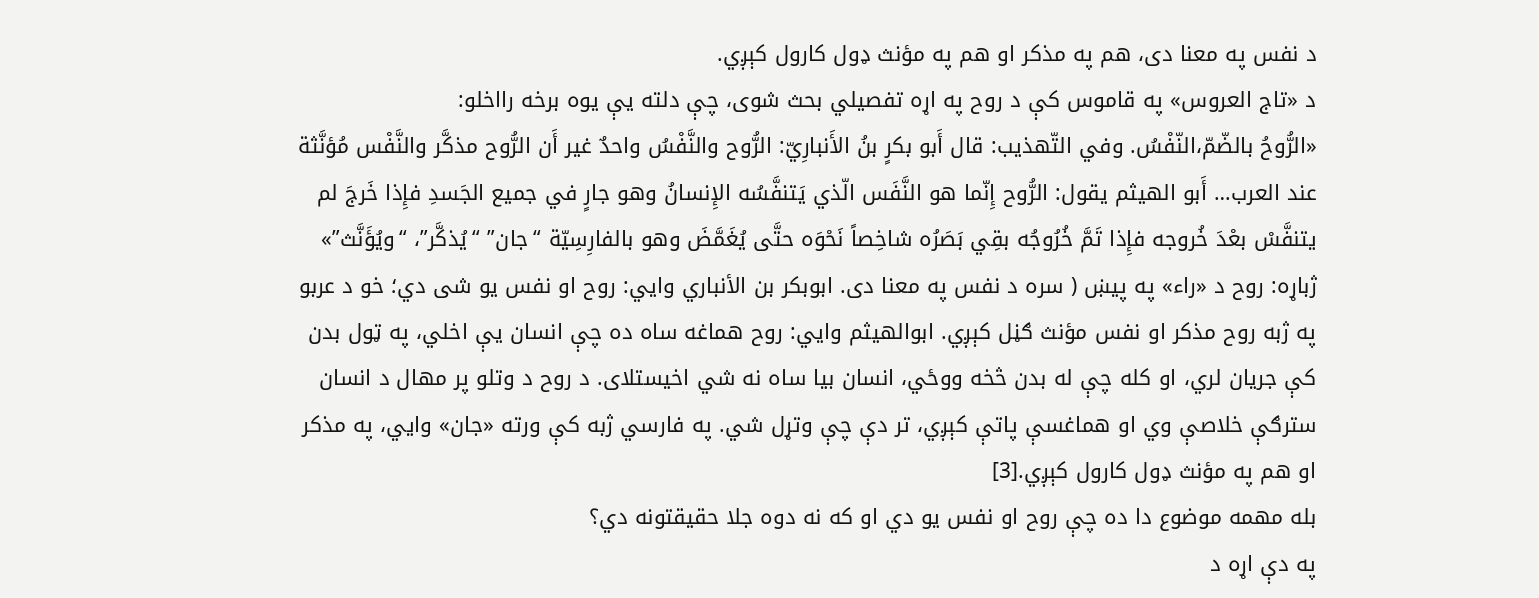د نفس په معنا دی، هم په مذکر او هم په مؤنث ډول کارول کېږي.
د «تاج العروس» په قاموس کې د روح په اړه تفصیلي بحث شوی، چې دلته یې یوه برخه رااخلو:
«الرُّوحُ بالضّمّ،النّفْسُ. وفي التّهذيب: قال أَبو بكرٍ بنُ الأَنبارِيّ: الرُّوح والنَّفْسُ واحدٌ غير أَن الرُّوح مذكَّر والنَّفْس مُؤنَّثة عند العرب… أَبو الهيثم يقول: الرُّوح إِنّما هو النَّفَس الّذي يَتنفَّسُه الإِنسانُ وهو جارٍ في جميع الجَسدِ فإِذا خَرجَ لم يتنفَّسْ بعْدَ خُروجه فإِذا تَمَّ خُرُوجُه بقِي بَصَرُه شاخِصاً نَحْوَه حتَّى يُغَمَّضَ وهو بالفارِسِيّة “جان” “يُذكَّر”، “ويُؤَنَّث”»
ژباړه: روح د «راء» په پیښ ( سره د نفس په معنا دی. ابوبکر بن الأنباري وایي: روح او نفس یو شی دي؛ خو د عربو په ژبه روح مذکر او نفس مؤنث ګڼل کېږي. ابوالهیثم وایي: روح هماغه ساه ده چې انسان یې اخلي، په ټول بدن کې جریان لري، او کله چې له بدن څخه ووځي، انسان بیا ساه نه شي اخیستلای. د روح د وتلو پر مهال د انسان سترګې خلاصې وي او هماغسې پاتې کېږي، تر دې چې وتړل شي. په فارسي ژبه کې ورته «جان» وایي، په مذکر او هم په مؤنث ډول کارول کېږي.[3]
بله مهمه موضوع دا ده چې روح او نفس یو دي او که نه دوه جلا حقیقتونه دي؟
په دې اړه د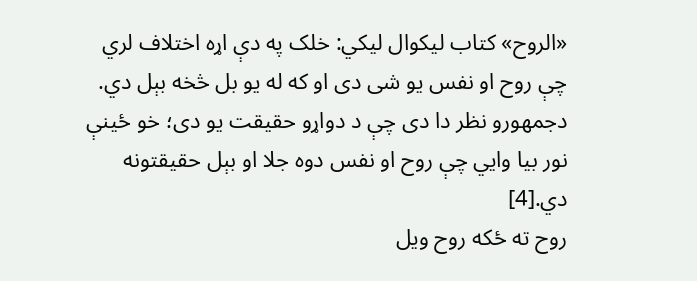«الروح» کتاب لیکوال لیکي: خلک په دې اړه اختلاف لري چې روح او نفس یو شی دی او که له یو بل څخه بېل دي. دجمهورو نظر دا دی چې د دواړو حقیقت یو دی؛ خو ځینې نور بیا وایي چې روح او نفس دوه جلا او بېل حقیقتونه دي.[4]
روح ته ځکه روح ویل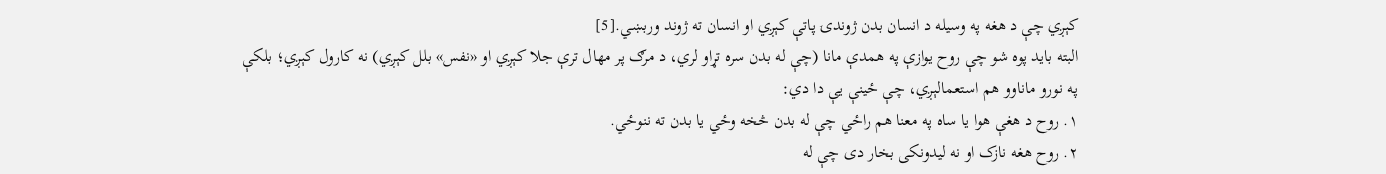کېږي چې د هغه په وسیله د انسان بدن ژوندۍ پاتې کېږي او انسان ته ژوند وربښي.[5]
البته باید پوه شو چې روح یوازې په همدې مانا (چې له بدن سره تړاو لري، د مرګ پر مهال ترې جلا کېږي او «نفس» بلل کېږي) نه کارول کېږي؛ بلکې په نورو ماناوو هم استعمالېږي، چې ځینې یې دا دي:
۱. روح د هغې هوا یا ساه په معنا هم راځي چې له بدن څخه وځي یا بدن ته ننوځي.
۲. روح هغه نازک او نه لیدونکی بخار دی چې له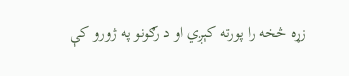زړه څخه را پورته کېږي او د رګونو په ژورو کې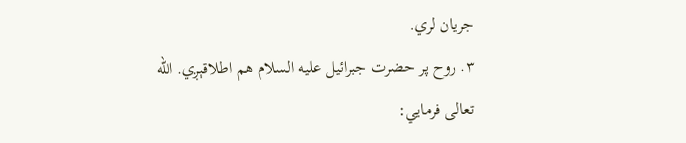جریان لري.
۳. روح پر حضرت جبرائیل علیه السلام هم اطلاقېږي. الله تعالی فرمایي: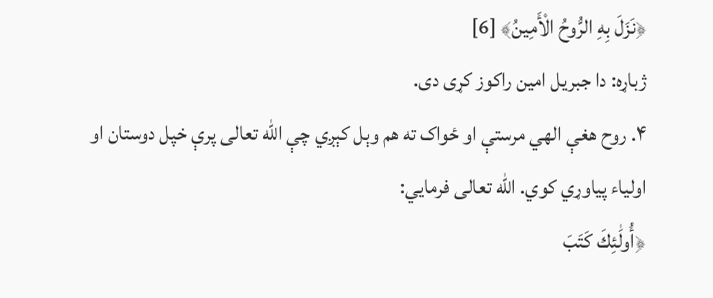﴿نَزَلَ بِهِ الرُّوحُ الْأَمِينُ﴾ [6]
ژباړه: دا جبریل امین راكوز كړى دى.
۴. روح هغې الهي مرستې او ځواک ته هم وېل کېږي چې الله تعالی پرې خپل دوستان او اولیاء پیاوړي کوي. الله تعالی فرمایي:
﴿أُولَٰئِكَ كَتَبَ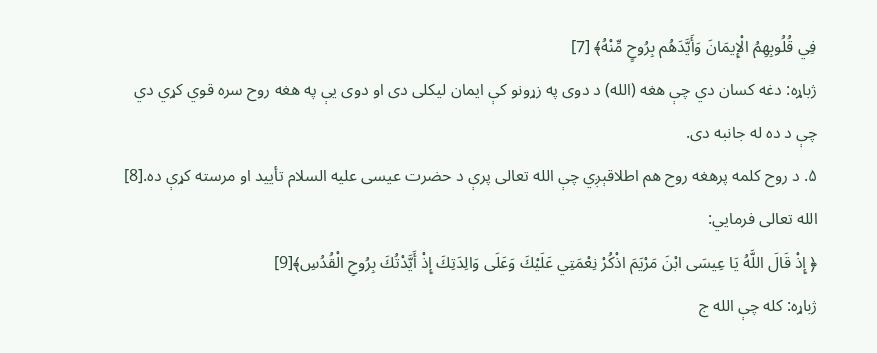فِي قُلُوبِهِمُ الْإِيمَانَ وَأَيَّدَهُم بِرُوحٍ مِّنْهُ﴾ [7]
ژباړه: دغه كسان دي چې هغه (الله) د دوى په زړونو كې ایمان لیكلى دى او دوى يې په هغه روح سره قوي كړي دي چې د ده له جانبه دى.
۵. د روح کلمه پرهغه روح هم اطلاقېږي چې الله تعالی پرې د حضرت عیسی علیه السلام تأیید او مرسته کړې ده.[8]
الله تعالی فرمایي:
﴿ إِذْ قَالَ اللَّهُ يَا عِيسَى ابْنَ مَرْيَمَ اذْكُرْ نِعْمَتِي عَلَيْكَ وَعَلَى وَالِدَتِكَ إِذْ أَيَّدْتُكَ بِرُوحِ الْقُدُسِ﴾[9]
ژباړه: كله چې الله ج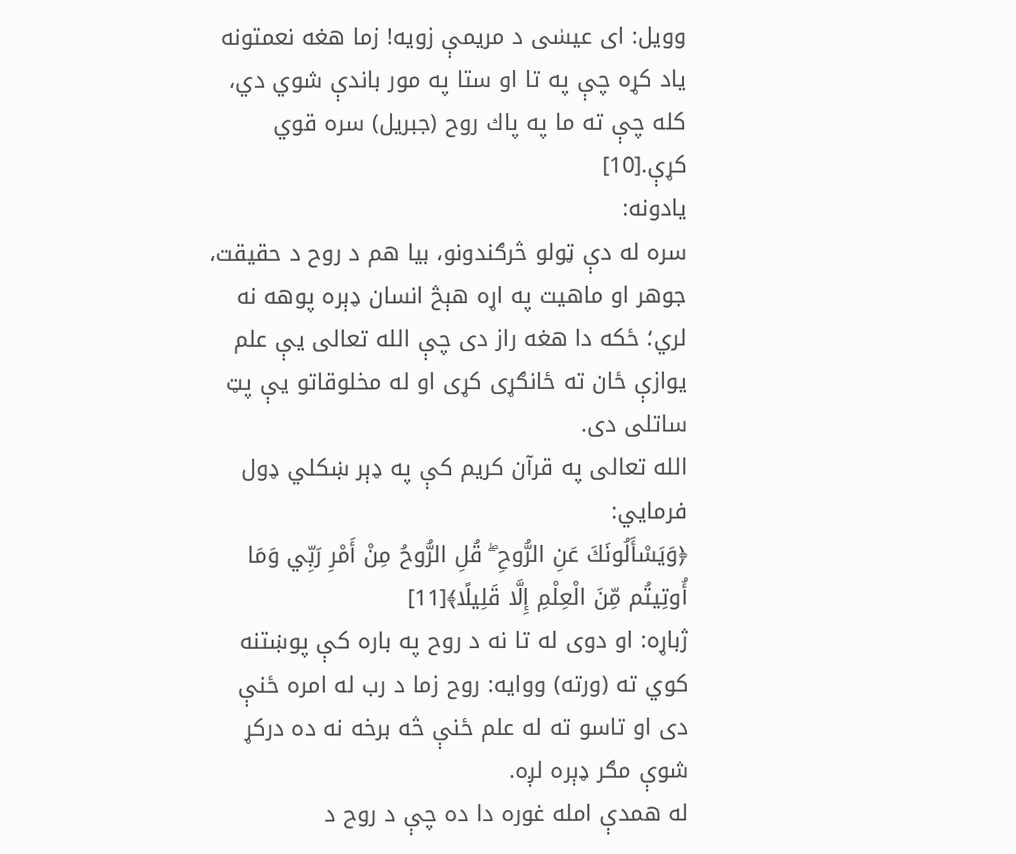وویل: اى عیسٰی د مریمې زویه! زما هغه نعمتونه یاد كړه چې په تا او ستا په مور باندې شوي دي، كله چې ته ما په پاك روح (جبریل) سره قوي كړې.[10]
یادونه:
سره له دې ټولو څرګندونو، بیا هم د روح د حقیقت، جوهر او ماهیت په اړه هېڅ انسان ډېره پوهه نه لري؛ ځکه دا هغه راز دی چې الله تعالی یې علم یوازې ځان ته ځانګړی کړی او له مخلوقاتو یې پټ ساتلی دی.
الله تعالی په قرآن کریم کې په ډېر ښکلي ډول فرمایي:
﴿وَيَسْأَلُونَكَ عَنِ الرُّوحِ ۖ قُلِ الرُّوحُ مِنْ أَمْرِ رَبِّي وَمَا أُوتِيتُم مِّنَ الْعِلْمِ إِلَّا قَلِيلًا﴾[11]
ژباړه: او دوى له تا نه د روح په باره كې پوښتنه كوي ته (ورته) ووایه: روح زما د رب له امره ځنې دى او تاسو ته له علم ځنې څه برخه نه ده دركړ شوې مګر ډېره لږه.
له همدې امله غوره دا ده چې د روح د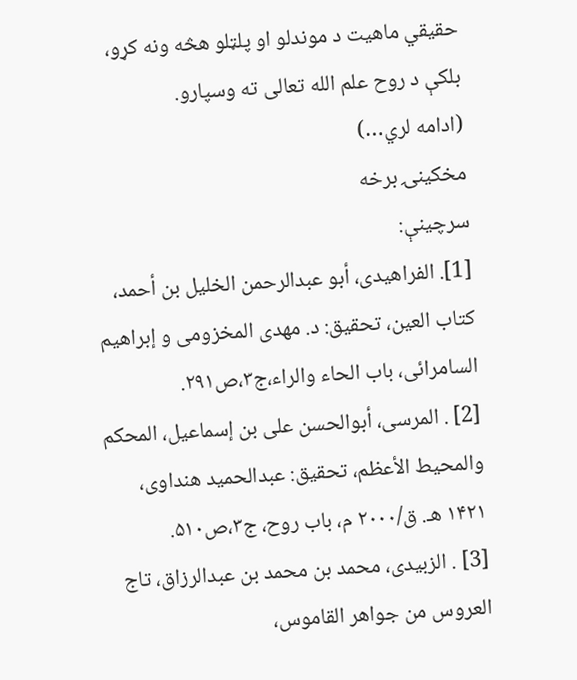حقیقي ماهیت د موندلو او پلټلو هڅه ونه کړو، بلکې د روح علم الله تعالی ته وسپارو.
(ادامه لري…)
مخکینۍ برخه
سرچینې:
[1]. الفراهیدی، أبو عبدالرحمن الخلیل بن أحمد، کتاب العین، تحقیق: د. مهدی المخزومی و إبراهیم السامرائی، باب الحاء والراء،ج۳،ص۲۹۱.
[2] . المرسی، أبوالحسن علی بن إسماعیل، المحکم والمحیط الأعظم، تحقیق: عبدالحمید هنداوی، ۱۴۲۱ هـ. ق/۲۰۰۰ م، باب روح، ج۳،ص۵۱۰.
[3] . الزبیدی، محمد بن محمد بن عبدالرزاق، تاج العروس من جواهر القاموس،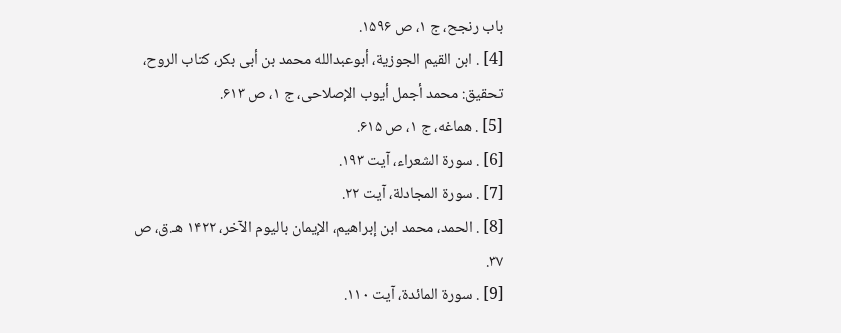باب رنجح، ج ۱، ص ۱۵۹۶.
[4] . ابن القیم الجوزیة، أبوعبدالله محمد بن أبی بکر، کتاب الروح، تحقیق: محمد أجمل أیوب الإصلاحی، ج ۱، ص ۶۱۳.
[5] . هماغه، ج ۱، ص ۶۱۵.
[6] . سورة الشعراء، آیت ۱۹۳.
[7] . سورة المجادلة، آیت ۲۲.
[8] . الحمد، محمد ابن إبراهیم، الإیمان بالیوم الآخر، ۱۴۲۲ هـ.ق، ص ۳۷.
[9] . سورة المائدة، آیت ۱۱۰.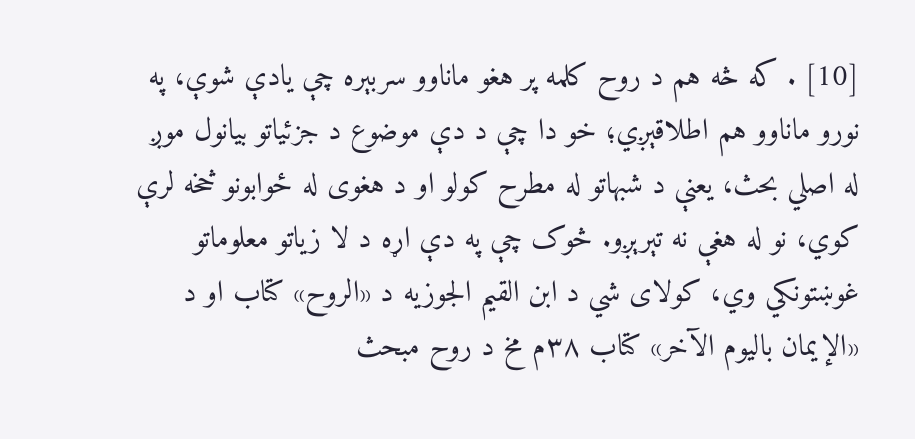[10] . که څه هم د روح کلمه پر هغو ماناوو سربېره چې یادې شوې، په نورو ماناوو هم اطلاقېږي؛ خو دا چې د دې موضوع د جزئیاتو بیانول موږ له اصلي بحث، یعنې د شبهاتو له مطرح کولو او د هغوی له ځوابونو څخه لرې کوي، نو له هغې نه تېرېږو. څوک چې په دې اړه د لا زیاتو معلوماتو غوښتونکي وي، کولای شي د ابن القیم الجوزیه د «الروح» کتاب او د «الإیمان بالیوم الآخر» کتاب ٣٨م مخ د روح مبحث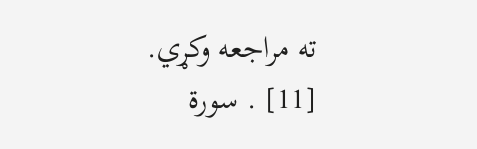ته مراجعه وکړي.
[11] . سورة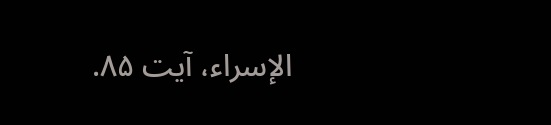الإسراء، آیت ۸۵.